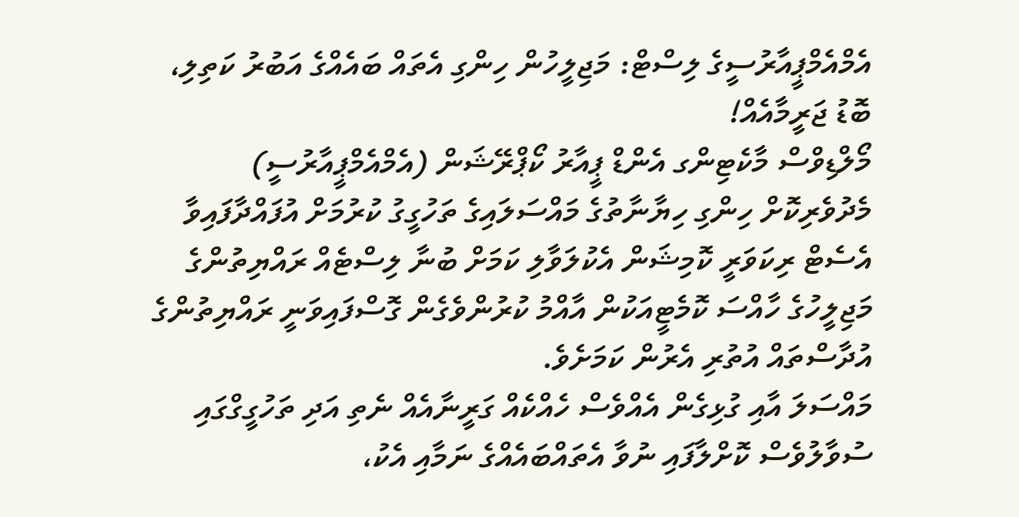އެމްއެމްޕީއާރުސީގެ ލިސްޓް: މަޖިލީހުން ހިންގި އެތައް ބައެއްގެ އަބުރު ކަތިލި، ބޮޑު ޖަރީމާއެއް!
މޯލްޑިވްސް މާކެޓިންގ އެންޑް ޕީއާރު ކޯޕްރޭޝަން (އެމްއެމްޕީއާރުސީ) މެދުވެރިކޮށް ހިންގި ހިޔާނާތުގެ މައްސަލައިގެ ތަހުގީގު ކުރުމަށް އުފައްދާފައިވާ އެސެޓް ރިކަވަރީ ކޮމިޝަން އެކުލަވާލި ކަމަށް ބުނާ ލިސްޓެއް ރައްޔިތުންގެ މަޖިލީހުގެ ހާއްސަ ކޮމެޓީއަކުން އާއްމު ކުރުންވެގެން ގޮސްފައިވަނީ ރައްޔިތުންގެ އުދާސްތައް އުތުރި އެރުން ކަމަށެވެ.
މައްސަލަ އާއި ގުޅިގެން އެއްވެސް ހެއްކެއް ގަރީނާއެއް ނެތި އަދި ތަހުގީގްގައި ސުވާލުވެސް ކޮށްލާފައި ނުވާ އެތައްބައެއްގެ ނަމާއި އެކު،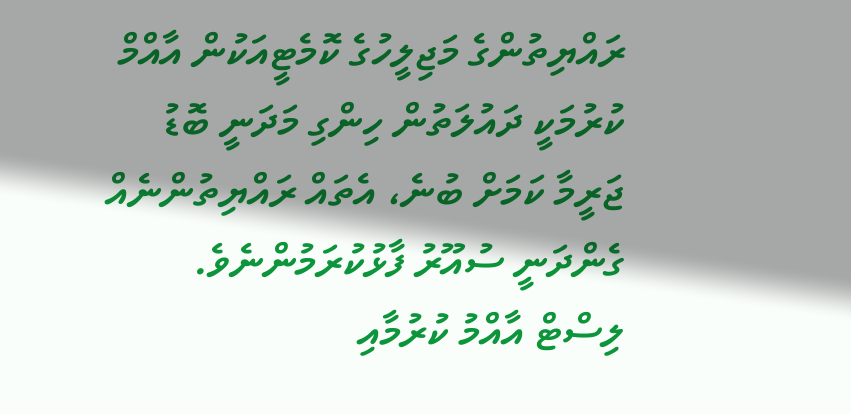ރައްޔިތުންގެ މަޖިލީހުގެ ކޮމެޓީއަކުން އާއްމް ކުރުމަކީ ދައުލަތުން ހިންގި މަދަނީ ބޮޑު ޖަރީމާ ކަމަށް ބުނެ، އެތައް ރައްޔިތުންނެއް ގެންދަނީ ސުއޫރު ފާޅުކުރަމުންނެވެ.
ލިސްޓް އާއްމު ކުރުމާއި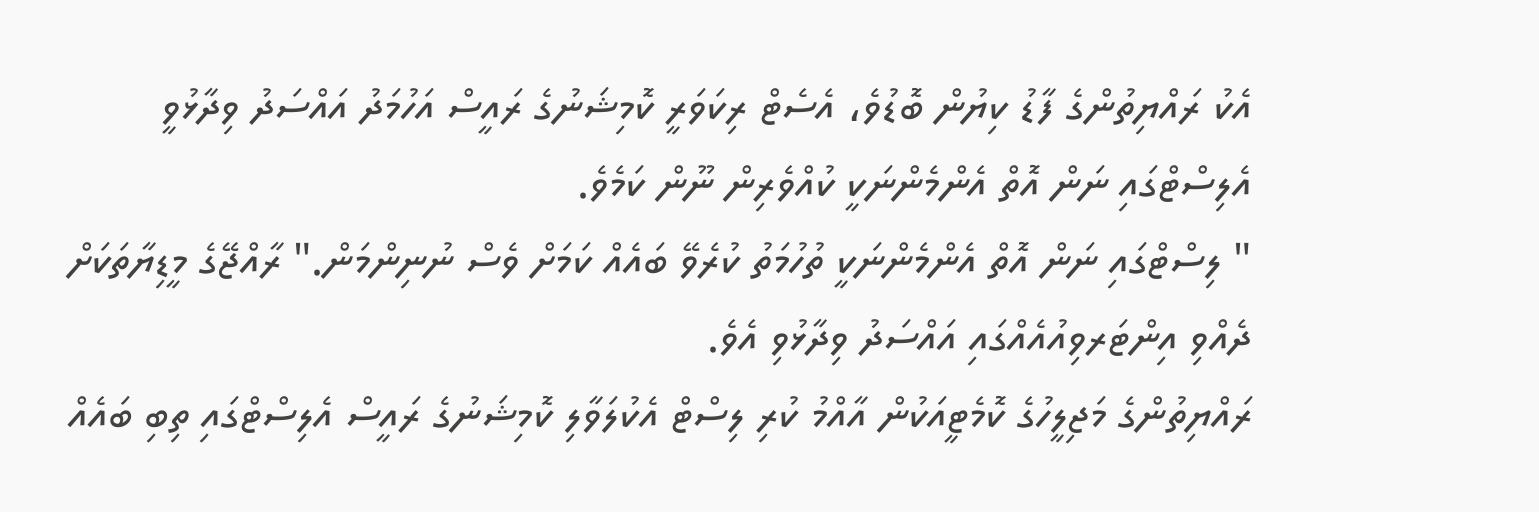އެކު ރައްޔިތުންގެ ފާޑު ކިޔުން ބޮޑުވެ، އެސެޓް ރިކަވަރީ ކޮމިޝަނުގެ ރައީސް އަހުމަދު އައްސަދު ވިދާޅުވީ އެލިސްޓްގައި ނަން އޮތް އެންމެންނަކީ ކުއްވެރިން ނޫން ކަމެވެ.
" ލިސްޓްގައި ނަން އޮތް އެންމެންނަކީ ތުހުމަތު ކުރެވޭ ބައެއް ކަމަށް ވެސް ނުނިންމަން." ރާއްޖޭގެ މީޑިޔާތަކަށް ދެއްވި އިންޓަރވިއުއެއްގައި އައްސަދު ވިދާޅުވި އެވެ.
ރައްޔިތުންގެ މަޖިލީހުގެ ކޮމެޓީއަކުން އާއްމު ކުރި ލިސްޓް އެކުލަވާލި ކޮމިޝަނުގެ ރައީސް އެލިސްޓްގައި ތިބި ބައެއް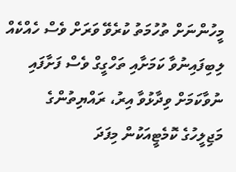މީހުންނަށް ތުހުމަތު ކުރެވޭ ވަރަށް ވެސް ހެއްކެއް ލިބިފައިނުވާ ކަމަށާއި ތަހްގީގް ވެސް ފަށާފައި ނުވާކަމަށް ވިދާޅުވާ އިރު، ރައްޔިތުންގެ މަޖިލީހުގެ ކޮމެޓީއަކުން މިފަދަ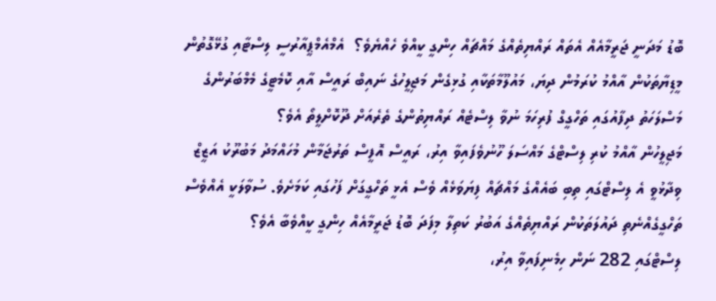ބޮޑު މަދަނީ ޖަރީމާއެއް އެތައް ރައްޔިތެއްގެ މައްޗައް ހިންގީ ކީއްވެ ހެއްޔެވެ؟  އެމްއެމްޕީއާރުސީ ލިސްޓާއި ގުޅޭގޮތުން މީޑިޔާތަކުން އާއްމު ކުރަމުން ދިޔަ، މައުލޫމާތަކާއި ގުޅިގެން މަޖިލީހުގެ ނައިބް ރައީސް އާއި ކޮމެޓީގެ މެމްބަރުންގެ މަސްލަހަތު ދިފާއުގައި ތަހްގީގް ފުރިހަމަ ނުވާ ލިސްޓެއް ރައްޔިތުންގެ ތެރެއަށް ދޫކޮށްލީތޯ އެވެ؟
މަޖިލީހުން އާއްމު ކުރި ލިސްޓްގެ މައްސަލަ ހޫނުވެފައިވާ އިރު، ރައީސް އޮފީސް ތަރުޖަމާން މުހައްމަދު މަބުރޫކު އަޒީޒް ވިދާޅުވީ އެ ލިސްޓްގައި ތިބި ބައެއްގެ މައްޗައް ފިޔަވަޅެއް ވެސް އެޅީ ތަހްގީގަށް ފަހުގައި ކަމަށެވެ. ސުވާލަކީ އެއްވެސް ތަހްގީގެއްނެތި ދައުލަތަކުން ރައްޔިތެއްގެ އަބުރު ކަތިލާ މިފަދަ ބޮޑު ޖަރީމާއެއް ހިންގީ ކީއްވެބާ އެވެ؟
ލިސްޓްގައި 282 ނަން ހިމެނިފައިވާ އިރު،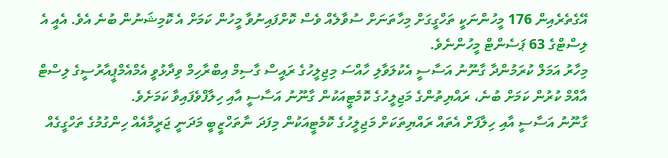އޭގެތެރެއިން 176 މީހުންނަކީ ތަހްގީގަށް މިހާތަނަށް ސުވާލެއް ވެސް ކޮށްފައިނުވާ މީހުން ކަމަށް އެ ކޮމިޝަނުން ބުނެ އެވެ. އެއީ އެ ލިސްޓްގެ 63 ޕަސެންޓް މީހުންނެވެ.
މިހާރު އަމަލް ކުރަމުންދާ ގާނޫނު އަސާސީ އެކުލަވާލި ހާއްސަ މިޖިލީހުގެ ރައީސް ގާސިމް އިބްރާހިމް ވިދާޅުވީ އެމްއެމްޕީއާރުސީގެ ލިސްޓް އާއްމް ކުރުން ކަމަށް ބުނެ، ރައްޔިތުންގެ މަޖިލީހުގެ ކޮމެޓީއަކުން ގާނޫނު އަސާސީ އާއި ހިލާފްވެފައިވާ ކަމަށެވެ.
ގާނޫނު އަސާސީ އާއި ހިލާފަށް އެތައް ރައްޔިތަކަށް މަޖިލީހުގެ ކޮމެޓީއަކުން މިފަދަ ނާތަހްޒީބީ މަދަނީ ޖަރީމާއެއް ހިންގުމުގެ ތަހްގީގެއް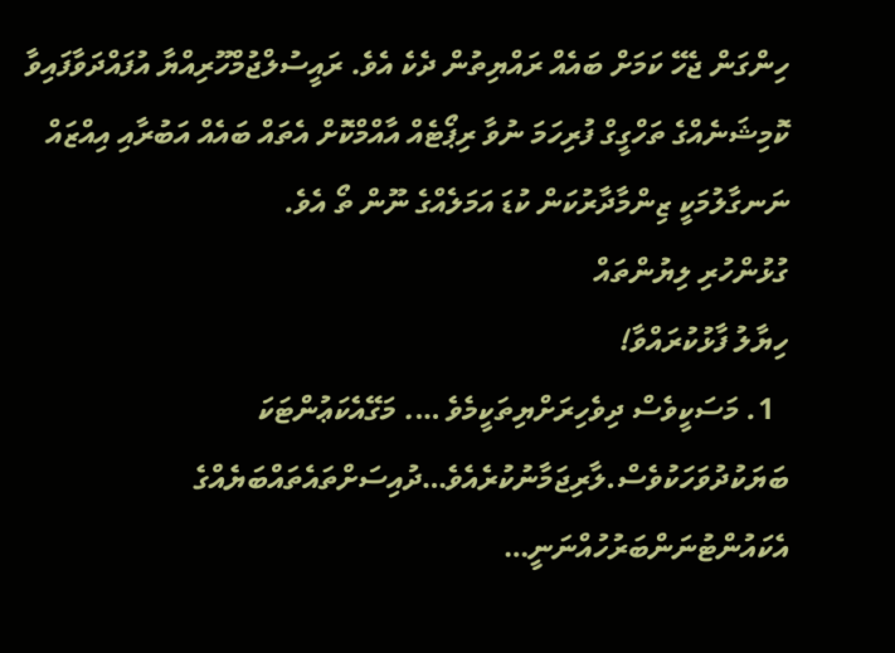ހިންގަން ޖެހޭ ކަމަށް ބައެއް ރައްޔިތުން ދެކެ އެވެ. ރައީސުލްޖުމްހޫރިއްޔާ އުފައްދަވާފައިވާ ކޮމިޝަނެއްގެ ތަހްގީގް ފުރިހަމަ ނުވާ ރިޕޯޓެއް އާއްމްކޮށް އެތައް ބައެއް އަބުރާއި އިއްޒައް ނަނގާލުމަކީ ޒިންމާދާރުކަން ކުޑަ އަމަލެއްގެ ނޫން ތޯ އެވެ.
ގުޅުންހުރި ލިޔުންތައް
ހިޔާލު ފާޅުކުރައްވާ!
  1. މަސަކީވެސް ދިވެހިރަށްޔިތަކީމެވެ …. މަގޭއެކަޢުންޓަކަ ބަޔަކުދުވަހަކުވެސް.ލާރިޖަމާނުކުރެއެވެ…ދުއިސަށްތައެތައްބަޔެއްގެ އެކައުންޓުނަންބަރުހުއްނަނީ…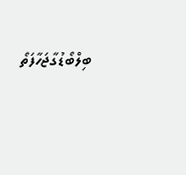ބިލްބޯޑުގާޖަހާފަތޯ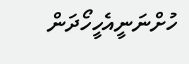ހުށްނަނީއެހީހޯދަން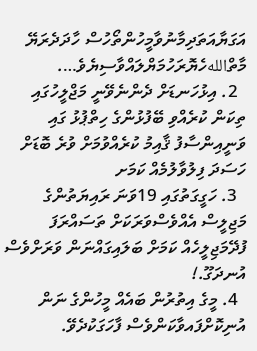އަގަޔާއަތަދިމާނުވާމީހުންތޯހުސް ހާދަދެރަޔޭ މާތްاللهހެޔޮރަހުމަޔްލައްވާސިޔެވެ….
  2. އިޅުހަނޑަށް ދެންނެވޭނީ މަޖްލީހުގައި ތިކަން ކުރެއްވި ބޭފުޅުންގެ ހިތްޕުޅު ގައި ވަނީއިންސާފު ޤާއިމު ކުރެއްވުމަށް ވުރެ ބޮޑަށް ހަސަދަ ފިލުވާލުމެއް ކަމަށ
  3. ހަގީގަތުގައި 19ވަނަ ރައިޔަތުންގެ މަޖިލީސް އެއްވެސްވަރަކަށް ތަސައްރަފަ ފުދޭމަޖިލީހެއް ކަމަށް ބަލައިގައްނަން ވަރަށްވެސް އުނދަގޫ.!
  4. މީގެ އިތުރުން ބައެއް މީހުންގެ ނަން އުނިކޮށްފައވާކަންވެސް ފާހަގަކުދެވޭ.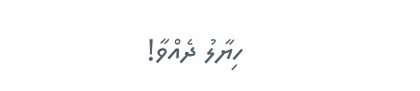ހިޔާލު ދެއްވާ!